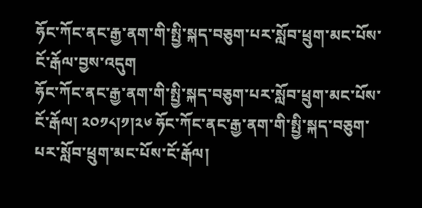ཧོང་ཀོང་ནང་རྒྱ་ནག་གི་སྤྱི་སྐད་བཅུག་པར་སློབ་ཕྲུག་མང་པོས་ངོ་རྒོལ་བྱས་འདུག
ཧོང་ཀོང་ནང་རྒྱ་ནག་གི་སྤྱི་སྐད་བཅུག་པར་སློབ་ཕྲུག་མང་པོས་ངོ་རྒོལ། ༢༠༡༨།༡།༢༦ ཧོང་ཀོང་ནང་རྒྱ་ནག་གི་སྤྱི་སྐད་བཅུག་པར་སློབ་ཕྲུག་མང་པོས་ངོ་རྒོལ།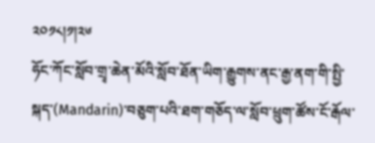༢༠༡༨།༡།༢༦
ཧོང་ཀོང་སློབ་གྲྭ་ཆེན་མོའི་སློབ་ཐོན་ཡིག་རྒྱུགས་ནང་རྒྱ་ནག་གི་སྤྱི་སྐད་(Mandarin)་བཅུག་པའི་ཐག་གཅོད་ལ་སློབ་ཕྲུག་ཚོས་ངོ་རྒོལ་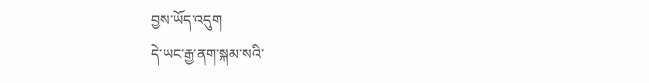བྱས་ཡོད་འདུག
དེ་ཡང་རྒྱ་ནག་སྐམ་སའི་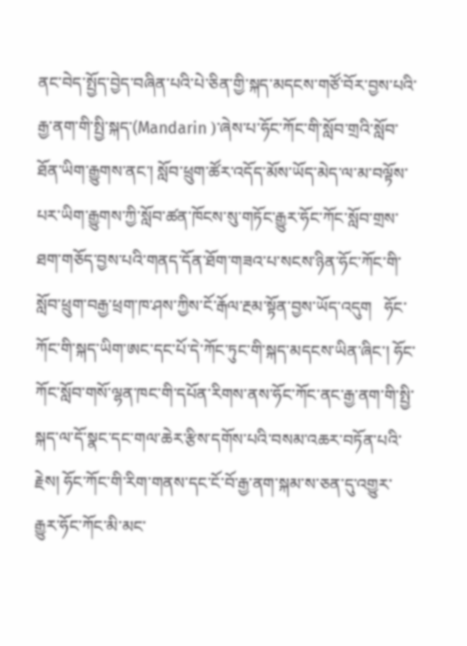ནང་བེད་སྤྱོད་བྱེད་བཞིན་པའི་པེ་ཅིན་གྱི་སྐད་མདངས་གཙོ་བོར་བྱས་པའི་རྒྱ་ནག་གི་སྤྱི་སྐད་(Mandarin )་ཞེས་པ་ཧོང་ཀོང་གི་སློབ་གྲའི་སློབ་ཐོན་ཡིག་རྒྱུགས་ནང་། སློབ་ཕྲུག་ཚོར་འདོད་མོས་ཡོད་མེད་ལ་མ་བལྟོས་པར་ཡིག་རྒྱུགས་ཀྱི་སློབ་ཚན་ཁོངས་སུ་གཏོང་རྒྱུར་ཧོང་ཀོང་སློབ་གྲས་ཐག་གཅོད་བྱས་པའི་གནད་དོན་ཐོག་གཟའ་པ་སངས་ཉིན་ཧོང་ཀོང་གི་སློབ་ཕྲུག་བརྒྱ་ཕྲག་ཁ་ཤས་ཀྱིས་ངོ་རྒོལ་རྔམ་སྟོན་བྱས་ཡོད་འདུག   ཧོང་ཀོང་གི་སྐད་ཡིག་ཨང་དང་པོ་དེ་ཀོང་ཏུང་གི་སྐད་མདངས་ཡིན་ཞིང་། ཧོང་ཀོང་སློབ་གསོ་ལྷན་ཁང་གི་དཔོན་རིགས་ནས་ཧོང་ཀོང་ནང་རྒྱ་ནག་གི་སྤྱི་སྐད་ལ་དོ་སྣང་དང་གལ་ཆེར་རྩིས་དགོས་པའི་བསམ་འཆར་བཏོན་པའི་རྗེས། ཧོང་ཀོང་གི་རིག་གནས་དང་ངོ་བོ་རྒྱ་ནག་སྐམ་ས་ཅན་དུ་འགྱུར་རྒྱུར་ཧོང་ཀོང་མི་མང་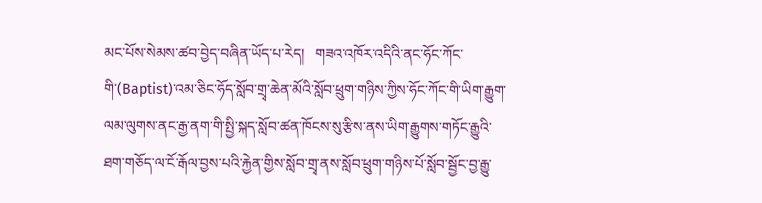མང་པོས་སེམས་ཚབ་བྱེད་བཞིན་ཡོད་པ་རེད།   གཟའ་འཁོར་འདིའི་ནང་ཧོང་ཀོང་གི་(Baptist)་འམ་ཅིང་ཧོད་སློབ་གྲྭ་ཆེན་མོའི་སློབ་ཕྲུག་གཉིས་ཀྱིས་ཧོང་ཀོང་གི་ཡིག་རྒྱུག་ལམ་ལུགས་ནང་རྒྱ་ནག་གི་སྤྱི་སྐད་སློབ་ཚན་ཁོངས་སུ་རྩིས་ནས་ཡིག་རྒྱུགས་གཏོང་རྒྱུའི་ཐག་གཅོད་ལ་ངོ་རྒོལ་བྱས་པའི་རྐྱེན་གྱིས་སློབ་གྲྭ་ནས་སློབ་ཕྲུག་གཉིས་པོ་སློབ་སྦྱོང་བྱ་རྒྱུ་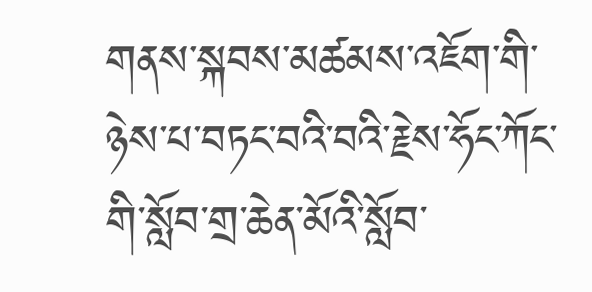གནས་སྐབས་མཚམས་འཇོག་གི་ཉེས་པ་བཏང་བའི་བའི་རྗེས་ཧོང་ཀོང་གི་སློབ་གྲ་ཆེན་མོའི་སློབ་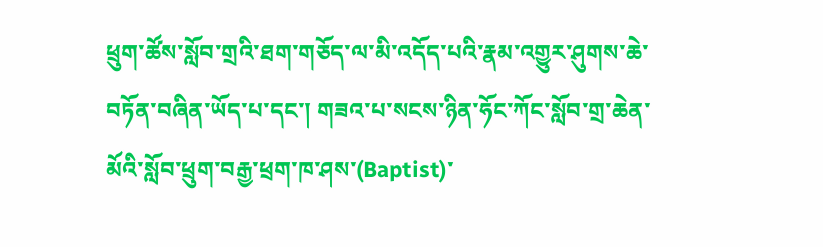ཕྲུག་ཚོས་སློབ་གྲའི་ཐག་གཅོད་ལ་མི་འདོད་པའི་རྣམ་འགྱུར་ཤུགས་ཆེ་བཏོན་བཞིན་ཡོད་པ་དང་། གཟའ་པ་སངས་ཉིན་ཧོང་ཀོང་སློབ་གྲ་ཆེན་མོའི་སློབ་ཕྲུག་བརྒྱ་ཕྲག་ཁ་ཤས་(Baptist)་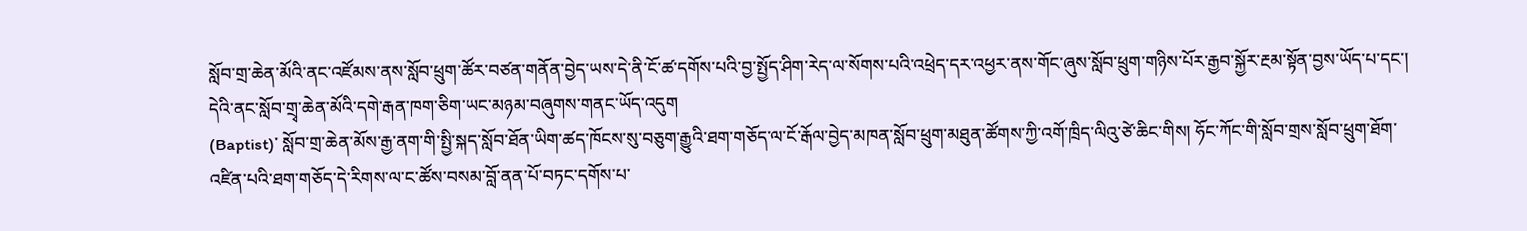སློབ་གྲ་ཆེན་མོའི་ནང་འཛོམས་ནས་སློབ་ཕྲུག་ཚོར་བཙན་གནོན་བྱེད་ཡས་དེ་ནི་ངོ་ཚ་དགོས་པའི་བྱ་སྤྱོད་ཤིག་རེད་ལ་སོགས་པའི་འཕྲེད་དར་འཕྱར་ནས་གོང་ཞུས་སློབ་ཕྲུག་གཉིས་པོར་རྒྱབ་སྐྱོར་རྔམ་སྟོན་བྱས་ཡོད་པ་དང་། དེའི་ནང་སློབ་གྲྭ་ཆེན་མོའི་དགེ་རྒན་ཁག་ཅིག་ཡང་མཉམ་བཞུགས་གནང་ཡོད་འདུག
(Baptist)་ སློབ་གྲ་ཆེན་མོས་རྒྱ་ནག་གི་སྤྱི་སྐད་སློབ་ཐོན་ཡིག་ཚད་ཁོངས་སུ་བཅུག་རྒྱུའི་ཐག་གཅོད་ལ་ངོ་རྒོལ་བྱེད་མཁན་སློབ་ཕྲུག་མཐུན་ཚོགས་ཀྱི་འགོ་ཁྲིད་ལིའུ་ཙེ་ཆིང་གིས། ཧོང་ཀོང་གི་སློབ་གྲས་སློབ་ཕྲུག་ཐོག་འཛིན་པའི་ཐག་གཅོད་དེ་རིགས་ལ་ང་ཚོས་བསམ་བློ་ནན་པོ་བཏང་དགོས་པ་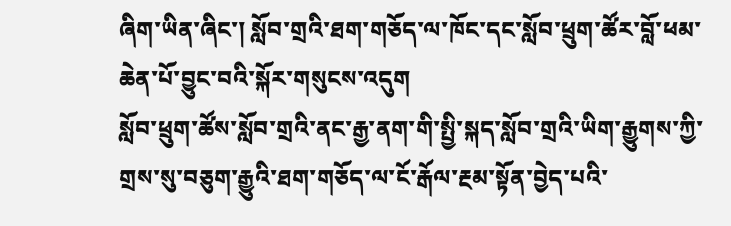ཞིག་ཡིན་ཞིང་། སློབ་གྲའི་ཐག་གཅོད་ལ་ཁོང་དང་སློབ་ཕྲུག་ཚོར་བློ་ཕམ་ཆེན་པོ་བྱུང་བའི་སྐོར་གསུངས་འདུག
སློབ་ཕྲུག་ཚོས་སློབ་གྲའི་ནང་རྒྱ་ནག་གི་སྤྱི་སྐད་སློབ་གྲའི་ཡིག་རྒྱུགས་ཀྱི་གྲས་སུ་བཅུག་རྒྱུའི་ཐག་གཅོད་ལ་ངོ་རྒོལ་རྔམ་སྟོན་བྱེད་པའི་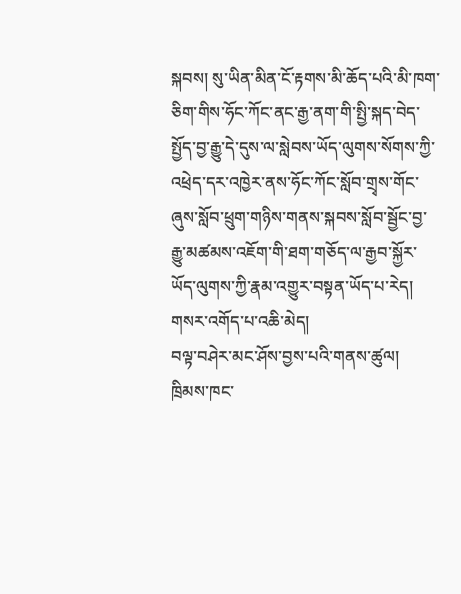སྐབས། སུ་ཡིན་མིན་ངོ་རྟགས་མི་ཆོད་པའི་མི་ཁག་ཅིག་གིས་ཧོང་ཀོང་ནང་རྒྱ་ནག་གི་སྤྱི་སྐད་བེད་སྤྱོད་བྱ་རྒྱུ་དེ་དུས་ལ་སླེབས་ཡོད་ལུགས་སོགས་ཀྱི་འཕྲེད་དར་འཁྱེར་ནས་ཧོང་ཀོང་སློབ་གྲྭས་གོང་ཞུས་སློབ་ཕྲུག་གཉིས་གནས་སྐབས་སློབ་སྦྱོང་བྱ་རྒྱུ་མཚམས་འཇོག་གི་ཐག་གཅོད་ལ་རྒྱབ་སྐྱོར་ཡོད་ལུགས་ཀྱི་རྣམ་འགྱུར་བསྟན་ཡོད་པ་རེད།
གསར་འགོད་པ་འཆི་མེད།
བལྟ་བཤེར་མང་ཤོས་བྱས་པའི་གནས་ཚུལ།
ཁྲིམས་ཁང་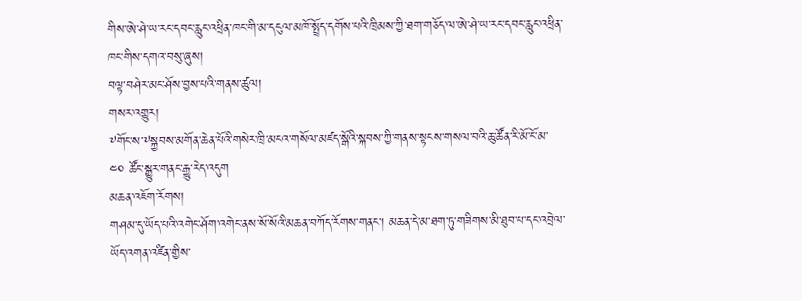གིས་ཨེ་ཤེ་ཡ་རང་དབང་རླུང་འཕྲིན་ཁང་གི་མ་དངུལ་མཁོ་སྤྲོད་དགོས་པའི་ཁྲིམས་ཀྱི་ཐག་གཅོད་ལ་ཨེ་ཤེ་ཡ་རང་དབང་རླུང་འཕྲིན་ཁང་གིས་དགའ་བསུ་ཞུས།
བལྟ་བཤེར་མང་ཤོས་བྱས་པའི་གནས་ཚུལ།
གསར་འགྱུར།
༸གོང་ས་༸སྐྱབས་མགོན་ཆེན་པོའི་གསེར་ཁྲི་མངའ་གསོལ་མཛད་སྒོའི་སྐབས་ཀྱི་གནས་སྟངས་གསལ་བའི་ཆུ་ཚོན་རི་མོ་ངོ་མ་ ༤༠ ཚོང་སྒྱུར་གནང་རྒྱུ་རེད་འདུག
མཆན་འཇོག་རོགས།
གཤམ་དུ་ཡོད་པའི་འགེང་ཤོག་འགེང་ནས་སོ་སོའི་མཆན་བཀོད་རོགས་གནང་། མཆན་དེ་མ་ཐག་ཏུ་གཟིགས་མི་ཐུབ་པ་དང་འབྲེལ་ཡོད་འགན་འཛིན་གྱིས་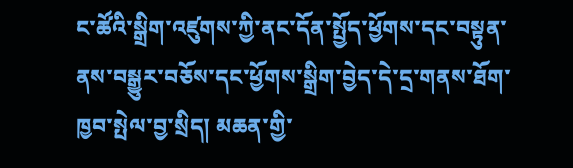ང་ཚོའི་སྒྲིག་འཛུགས་ཀྱི་ནང་དོན་སྤྱོད་ཕྱོགས་དང་བསྟུན་ནས་བསྒྱུར་བཅོས་དང་ཕྱོགས་སྒྲིག་བྱེད་དེ་དྲ་གནས་ཐོག་ཁྱབ་སྤེལ་བྱ་སྲིད། མཆན་གྱི་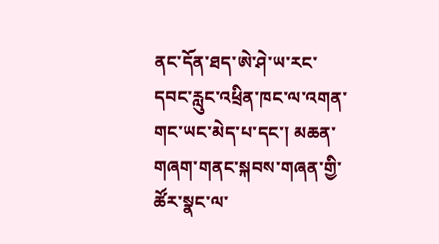ནང་དོན་ཐད་ཨེ་ཤེ་ཡ་རང་དབང་རླུང་འཕྲིན་ཁང་ལ་འགན་གང་ཡང་མེད་པ་དང་། མཆན་གཞག་གནང་སྐབས་གཞན་གྱི་ཚོར་སྣང་ལ་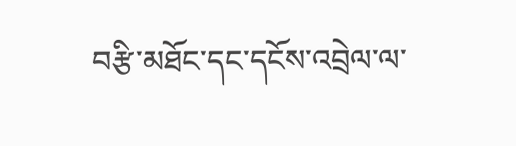བརྩི་མཐོང་དང་དངོས་འབྲེལ་ལ་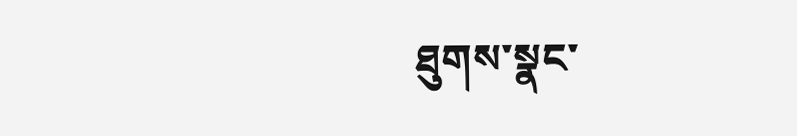ཐུགས་སྣང་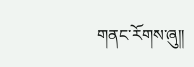གནང་རོགས་ཞུ༎